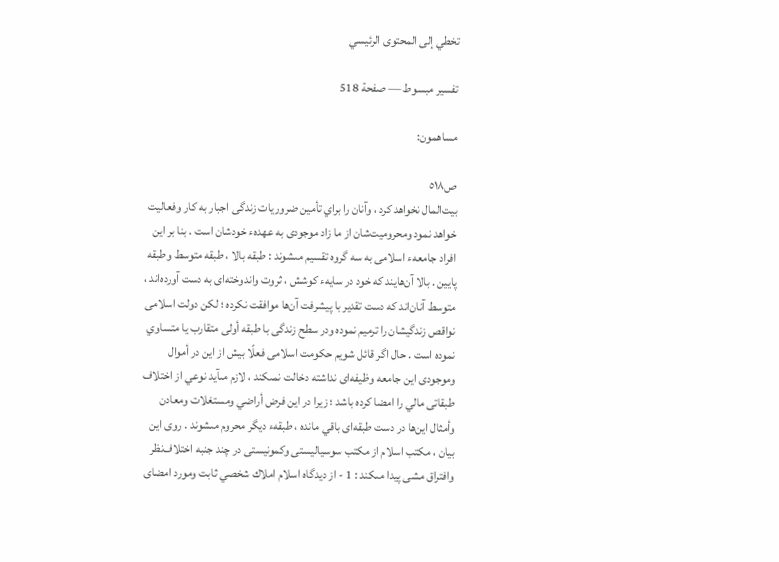تخطي إلى المحتوى الرئيسي

تفسير مبسوط — صفحة 518

مساهمون:

ص٥١٨
بيت‌المال نخواهد كرد ، وآنان را براي تأمين ضروريات زندگى اجبار به كار وفعاليت خواهد نمود ومحروميت‌شان از ما زاد موجودى به عهدهء خودشان است . بنا بر اين افراد جامعهء اسلامى به سه گروه تقسيم مىشوند : طبقه بالا ، طبقه متوسط وطبقه پايين . بالا آن‌هايند كه خود در سايهء كوشش ، ثروت واندوخته‌اى به دست آورده‌اند ، متوسط آنان‌اند كه دست تقدير با پيشرفت آن‌ها موافقت نكرده ؛ لكن دولت اسلامى نواقص زندگيشان را ترميم نموده ودر سطح زندگى با طبقه أولى متقارب يا متساوي نموده است . حال اگر قائل شويم حكومت اسلامى فعلًا بيش از اين در أموال وموجودى اين جامعه وظيفه‌اى نداشته دخالت نمىكند ، لازم مىآيد نوعي از اختلاف طبقاتى مالي را امضا كرده باشد ؛ زيرا در اين فرض أراضي ومستغلات ومعادن وأمثال اين‌ها در دست طبقه‌اى باقي مانده ، طبقهء ديگر محروم مىشوند . روى اين بيان ، مكتب اسلام از مكتب سوسياليستى وكمونيستى در چند جنبه اختلاف‌نظر وافتراق مشى پيدا مىكند : 1 - از ديدگاه اسلام املاك شخصي ثابت ومورد امضاى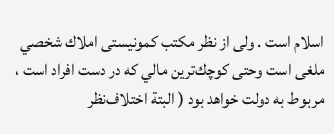اسلام است . ولى از نظر مكتب كمونيستى املاك شخصي ملغى است وحتى كوچك‌ترين مالي كه در دست افراد است ، مربوط به دولت خواهد بود ( البتة اختلاف‌نظر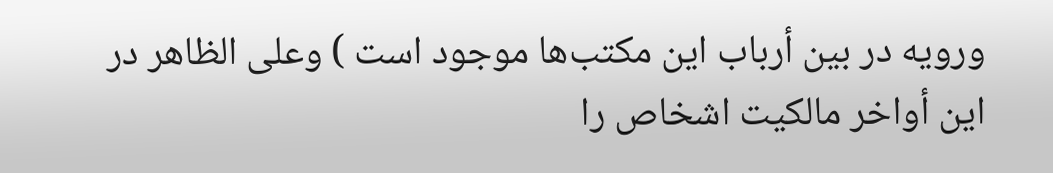ورويه در بين أرباب اين مكتب‌ها موجود است ) وعلى الظاهر در اين أواخر مالكيت اشخاص را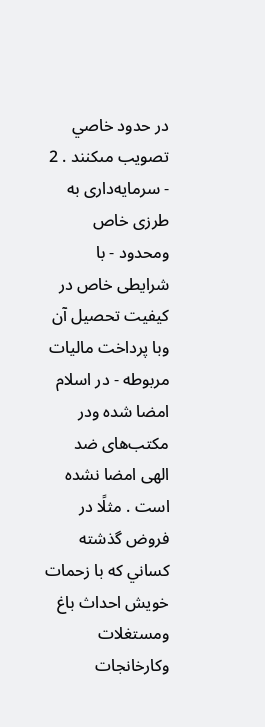در حدود خاصي تصويب مىكنند . 2 - سرمايه‌دارى به طرزى خاص ومحدود - با شرايطى خاص در كيفيت تحصيل آن وبا پرداخت ماليات مربوطه - در اسلام امضا شده ودر مكتب‌هاى ضد الهى امضا نشده است . مثلًا در فروض گذشته كساني كه با زحمات خويش احداث باغ ومستغلات وكارخانجات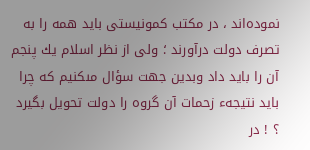نموده‌اند ، در مكتب كمونيستى بايد همه را به تصرف دولت درآورند ؛ ولى از نظر اسلام يك پنجم آن را بايد داد وبدين جهت سؤال مىكنيم كه چرا بايد نتيجهء زحمات آن گروه را دولت تحويل بگيرد ؟ ! در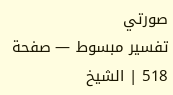صورتي
تفسير مبسوط — صفحة 518 | الشيخ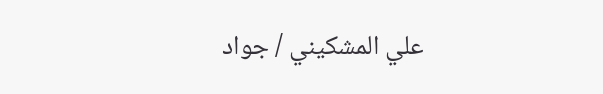علي المشكيني / جواد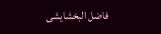فاضل البخشايشى